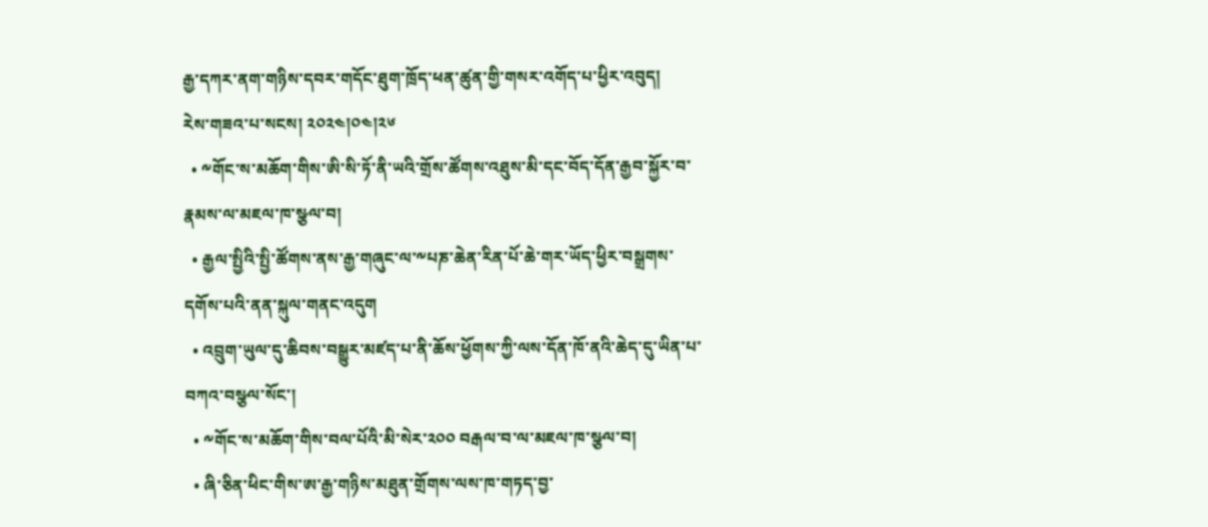རྒྱ་དཀར་ནག་གཉིས་དབར་གདོང་ཐུག་ཁྲོད་ཕན་ཚུན་གྱི་གསར་འགོད་པ་ཕྱིར་འབུད།
རེས་གཟའ་པ་སངས། ༢༠༢༤།༠༤།༢༦
  • ༸གོང་ས་མཆོག་གིས་ཨི་སི་ཏོ་ནི་ཡའི་གྲོས་ཚོགས་འཐུས་མི་དང་བོད་དོན་རྒྱབ་སྐྱོར་བ་རྣམས་ལ་མཇལ་ཁ་སྩལ་བ།
  • རྒྱལ་སྤྱིའི་སྤྱི་ཚོགས་ནས་རྒྱ་གཞུང་ལ་༸པཎ་ཆེན་རིན་པོ་ཆེ་གར་ཡོད་ཕྱིར་བསྒྲགས་དགོས་པའི་ནན་སྐུལ་གནང་འདུག
  • འབྲུག་ཡུལ་དུ་ཆིབས་བསྒྱུར་མཛད་པ་ནི་ཆོས་ཕྱོགས་ཀྱི་ལས་དོན་ཁོ་ནའི་ཆེད་དུ་ཡིན་པ་བཀའ་བསྩལ་སོང་།
  • ༸གོང་ས་མཆོག་གིས་བལ་པོའི་མི་སེར་༢༠༠ བརྒལ་བ་ལ་མཇལ་ཁ་སྩལ་བ།
  • ཞི་ཅིན་ཕིང་གིས་ཨ་རྒྱ་གཉིས་མཐུན་གྲོགས་ལས་ཁ་གཏད་བྱ་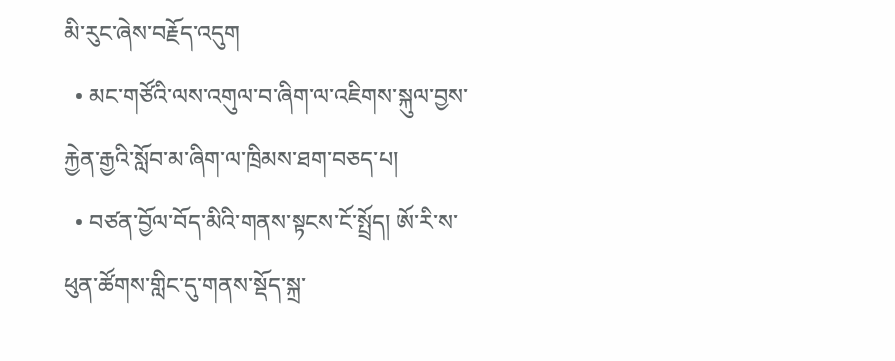མི་རུང་ཞེས་བརྗོད་འདུག
  • མང་གཙོའི་ལས་འགུལ་བ་ཞིག་ལ་འཇིགས་སྐུལ་བྱས་རྐྱེན་རྒྱའི་སློབ་མ་ཞིག་ལ་ཁྲིམས་ཐག་བཅད་པ།
  • བཙན་བྱོལ་བོད་མིའི་གནས་སྟངས་ངོ་སྤྲོད། ཨོ་རི་ས་ཕུན་ཚོགས་གླིང་དུ་གནས་སྡོད་སྐྲ་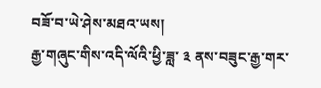བཟོ་བ་ཡེ་ཤེས་མཐའ་ཡས།
རྒྱ་གཞུང་གིས་འདི་ལོའི་ཕྱི་ཟླ་ ༣ ནས་བཟུང་རྒྱ་གར་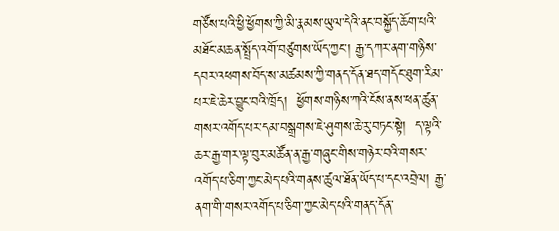གཙོས་པའི་ཕྱི་ཕྱོགས་ཀྱི་མི་རྣམས་ཡུལ་དེའི་ནང་བསྐྱོད་ཆོག་པའི་མཐོང་མཆན་སྤྲོད་འགོ་བཙུགས་ཡོད་ཀྱང་། རྒྱ་དཀར་ནག་གཉིས་དབར་འཕགས་བོད་ས་མཚམས་ཀྱི་གནད་དོན་ཐད་གདོང་ཐུག་རིམ་པར་ཇེ་ཆེར་བྱུང་བའི་ཁྲོད།  ཕྱོགས་གཉིས་ཀའི་ངོས་ནས་ཕན་ཚུན་གསར་འགོད་པར་དམ་བསྒྲགས་ཇེ་ཤུགས་ཆེ་རུ་བཏང་སྟེ།  ད་ལྟའི་ཆར་རྒྱ་གར་ལྟ་བུར་མཚོན་ན་རྒྱ་གཞུང་གིས་གཉེར་བའི་གསར་འགོད་པ་ཅིག་ཀྱང་མེད་པའི་གནས་ཚུལ་ཐོན་ཡོད་པ་དང་འབྲེལ། རྒྱ་ནག་གི་གསར་འགོད་པ་ཅིག་ཀྱང་མེད་པའི་གནད་དོན་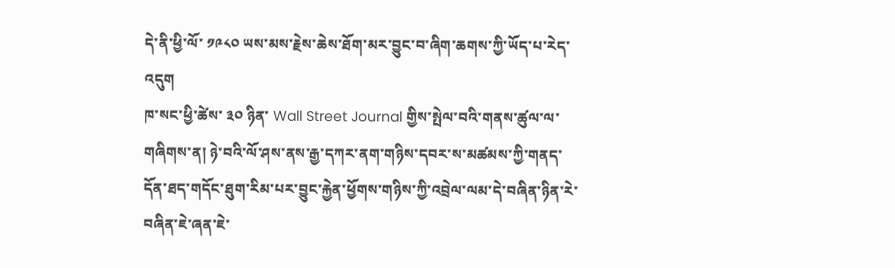དེ་ནི་ཕྱི་ལོ་ ༡༩༨༠ ཡས་མས་རྗེས་ཆེས་ཐོག་མར་བྱུང་བ་ཞིག་ཆགས་ཀྱི་ཡོད་པ་རེད་འདུག
ཁ་སང་ཕྱི་ཚེས་ ༣༠ ཉིན་ Wall Street Journal གྱིས་སྤེལ་བའི་གནས་ཚུལ་ལ་གཞིགས་ན། ཉེ་བའི་ལོ་ཤས་ནས་རྒྱ་དཀར་ནག་གཉིས་དབར་ས་མཚམས་ཀྱི་གནད་དོན་ཐད་གདོང་ཐུག་རིམ་པར་བྱུང་རྐྱེན་ཕྱོགས་གཉིས་ཀྱི་འབྲེལ་ལམ་དེ་བཞིན་ཉིན་རེ་བཞིན་ཇེ་ཞན་ཇེ་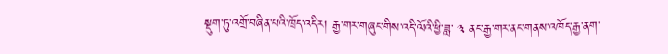སྡུག་ཏུ་འགྲོ་བཞིན་པའི་ཁྲོད་འདིར། རྒྱ་གར་གཞུང་གིས་འདི་ལོའི་ཕྱི་ཟླ་ ༣ ནང་རྒྱ་གར་ནང་གནས་འཁོད་རྒྱ་ནག་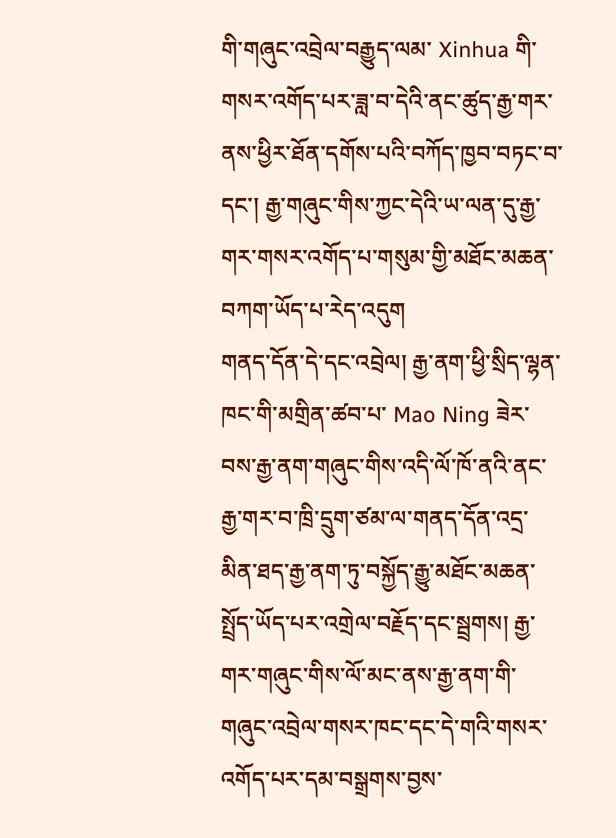གི་གཞུང་འབྲེལ་བརྒྱུད་ལམ་ Xinhua གི་གསར་འགོད་པར་ཟླ་བ་དེའི་ནང་ཚུད་རྒྱ་གར་ནས་ཕྱིར་ཐོན་དགོས་པའི་བཀོད་ཁྱབ་བཏང་བ་དང་། རྒྱ་གཞུང་གིས་ཀྱང་དེའི་ཡ་ལན་དུ་རྒྱ་གར་གསར་འགོད་པ་གསུམ་གྱི་མཐོང་མཆན་བཀག་ཡོད་པ་རེད་འདུག
གནད་དོན་དེ་དང་འབྲེལ། རྒྱ་ནག་ཕྱི་སྲིད་ལྷན་ཁང་གི་མགྲིན་ཚབ་པ་ Mao Ning ཟེར་བས་རྒྱ་ནག་གཞུང་གིས་འདི་ལོ་ཁོ་ནའི་ནང་རྒྱ་གར་བ་ཁྲི་དྲུག་ཙམ་ལ་གནད་དོན་འདྲ་མིན་ཐད་རྒྱ་ནག་ཏུ་བསྐྱོད་རྒྱུ་མཐོང་མཆན་སྤྲོད་ཡོད་པར་འགྲེལ་བརྗོད་དང་སྦྲགས། རྒྱ་གར་གཞུང་གིས་ལོ་མང་ནས་རྒྱ་ནག་གི་གཞུང་འབྲེལ་གསར་ཁང་དང་དེ་གའི་གསར་འགོད་པར་དམ་བསྒྲགས་བྱས་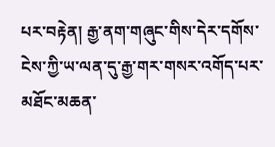པར་བརྟེན། རྒྱ་ནག་གཞུང་གིས་དེར་དགོས་ངེས་ཀྱི་ཡ་ལན་དུ་རྒྱ་གར་གསར་འགོད་པར་མཐོང་མཆན་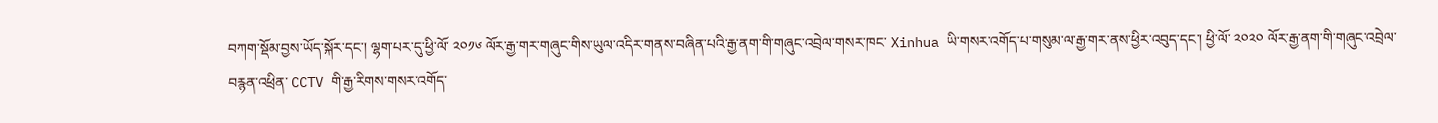བཀག་སྡོམ་བྱས་ཡོད་སྐོར་དང་། ལྷག་པར་དུ་ཕྱི་ལོ་ ༢༠༡༦ ལོར་རྒྱ་གར་གཞུང་གིས་ཡུལ་འདིར་གནས་བཞིན་པའི་རྒྱ་ནག་གི་གཞུང་འབྲེལ་གསར་ཁང་ Xinhua ཡི་གསར་འགོད་པ་གསུམ་ལ་རྒྱ་གར་ནས་ཕྱིར་འབུད་དང་། ཕྱི་ལོ་ ༢༠༢༠ ལོར་རྒྱ་ནག་གི་གཞུང་འབྲེལ་བརྙན་འཕྲིན་ CCTV གི་རྒྱ་རིགས་གསར་འགོད་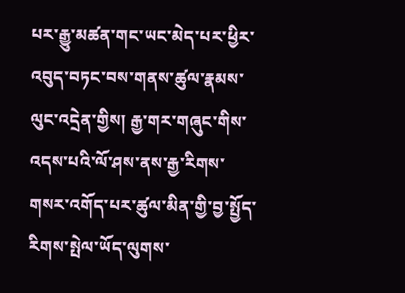པར་རྒྱུ་མཚན་གང་ཡང་མེད་པར་ཕྱིར་འབུད་བཏང་བས་གནས་ཚུལ་རྣམས་ལུང་འདྲེན་གྱིས། རྒྱ་གར་གཞུང་གིས་འདས་པའི་ལོ་ཤས་ནས་རྒྱ་རིགས་གསར་འགོད་པར་ཚུལ་མིན་གྱི་བྱ་སྤྱོད་རིགས་སྤེལ་ཡོད་ལུགས་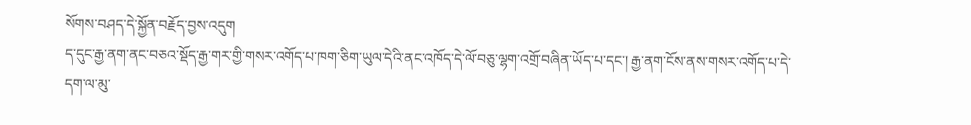སོགས་བཤད་དེ་སྐྱོན་བརྗོད་བྱས་འདུག
ད་དུང་རྒྱ་ནག་ནང་བཅའ་སྡོད་རྒྱ་གར་གྱི་གསར་འགོད་པ་ཁག་ཅིག་ཡུལ་དེའི་ནང་འཁོད་དེ་ལོ་བཅུ་ལྷག་འགྲོ་བཞིན་ཡོད་པ་དང་། རྒྱ་ནག་ངོས་ནས་གསར་འགོད་པ་དེ་དག་ལ་མུ་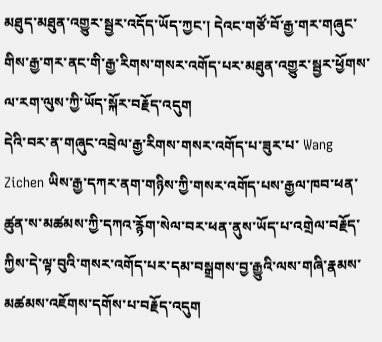མཐུད་མཐུན་འགྱུར་སྦྱར་འདོད་ཡོད་ཀྱང་། དེའང་གཙོ་བོ་རྒྱ་གར་གཞུང་གིས་རྒྱ་གར་ནང་གི་རྒྱ་རིགས་གསར་འགོད་པར་མཐུན་འགྱུར་སྦྱར་ཕྱོགས་ལ་རག་ལུས་ཀྱི་ཡོད་སྐོར་བརྗོད་འདུག
དེའི་བར་ན་གཞུང་འབྲེལ་རྒྱ་རིགས་གསར་འགོད་པ་ཟུར་པ་ Wang Zichen ཡིས་རྒྱ་དཀར་ནག་གཉིས་ཀྱི་གསར་འགོད་པས་རྒྱལ་ཁབ་ཕན་ཚུན་ས་མཚམས་ཀྱི་དཀའ་རྙོག་སེལ་བར་ཕན་ནུས་ཡོད་པ་འགྲེལ་བརྗོད་ཀྱིས་དེ་ལྟ་བུའི་གསར་འགོད་པར་དམ་བསྒྲགས་བྱ་རྒྱུའི་ལས་གཞི་རྣམས་མཚམས་འཇོགས་དགོས་པ་བརྗོད་འདུག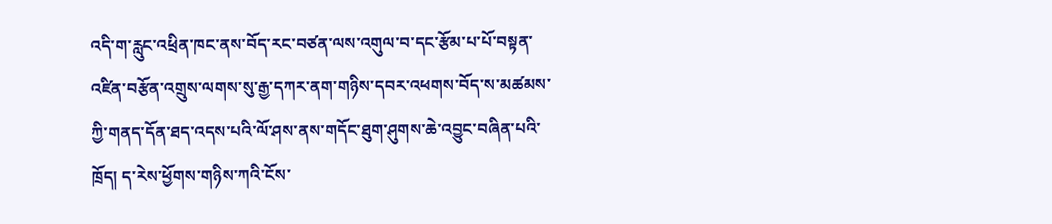འདི་ག་རླུང་འཕྲིན་ཁང་ནས་བོད་རང་བཙན་ལས་འགུལ་བ་དང་རྩོམ་པ་པོ་བསྟན་འཛིན་བརྩོན་འགྲུས་ལགས་སུ་རྒྱ་དཀར་ནག་གཉིས་དབར་འཕགས་བོད་ས་མཚམས་ཀྱི་གནད་དོན་ཐད་འདས་པའི་ལོ་ཤས་ནས་གདོང་ཐུག་ཤུགས་ཆེ་འབྱུང་བཞིན་པའི་ཁྲོད། ད་རེས་ཕྱོགས་གཉིས་ཀའི་ངོས་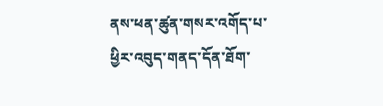ནས་ཕན་ཚུན་གསར་འགོད་པ་ཕྱིར་འབུད་གནད་དོན་ཐོག་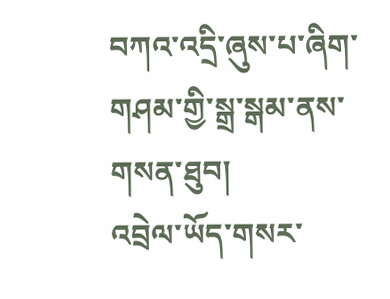བཀའ་འདྲི་ཞུས་པ་ཞིག་གཤམ་གྱི་སྒྲ་སྒམ་ནས་གསན་ཐུབ།
འབྲེལ་ཡོད་གསར་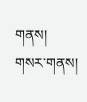གནས།
གསར་གནས།